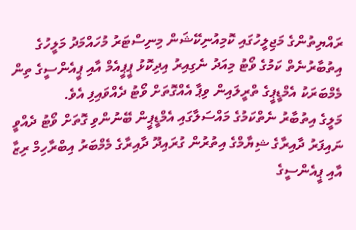ރައްޔިތުންގެ މަޖިލީހުގައި ކޮމިއުނިކޭޝަން މިނިސްޓަރު މުހައްމަދު މަލީހުގެ އިތުބާރުނެތް ކަމުގެ ވޯޓު މިއަދު ނެގިއިރު އިދިކޮޅު ޕީޕީއެމް އާއި ޕީއެންސީގެ ތިން މެމްބަރަކު އެމްޑީޕީގެ ތްރީލައިން ވިޕާ އެއްގޮތަށް ވޯޓު ދެއްވައިފި އެވެ.
މަލީގެ އިތުބާރު ނެތްކަމުގެ މައްސަލާގައި އެމްޑީޕީން ބޭނުންވި ގޮތަށް ވޯޓު ދެއްވީ ނައިފަރު ދާއިރާގެ ޝިޔާމްގެ އިތުރުން ގުރައިދޫ ދާއިރާގެ މެމްބަރު އިބްރާހިމް ރިޒާ އާއި ޕީއެންސީގެ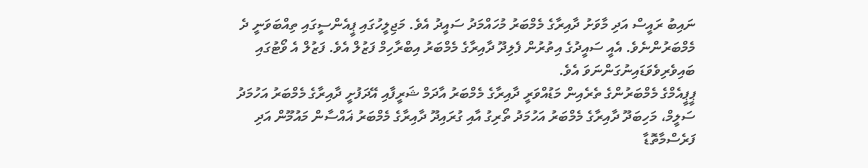ނައިބު ރައީސް އަދި މާވަށު ދާއިރާގެ މެމްބަރު މުހައްމަދު ސައީދު އެވެ. މަޖިލީހުގައި ޕީއެންސީގައި ތިއްބަވަނީ ދެ މެމްބަރުންނެވެ. އެއީ ސައީދުގެ އިތުރުން ފެލިދޫ ދާއިރާގެ މެމްބަރު އިބްރާހިމް ފަޒުލް އެވެ. ފަޒުލް އެ ވޯޓުގައި ބައިވެރިވެވަޑައިނުގަންނަވަ އެވެ.
ޕީޕީއެމްގެ މެމްބަރުންގެ ތެރެއިން މަޑުއްވަރީ ދާއިރާގެ މެމްބަރު އާދަމް ޝަރީފާއި އޭދަފުށީ ދާއިރާގެ މެމްބަރު އަހުމަދު ސަލީމް، މަހިބަދޫ ދާއިރާގެ މެމްބަރު އަހުމަދު ތޯރިގު އާއި ގުރައިދޫ ދާއިރާގެ މެމްބަރު ޣައްސާން މައުމޫން އަދި ފަރެސްމާތޮޑާ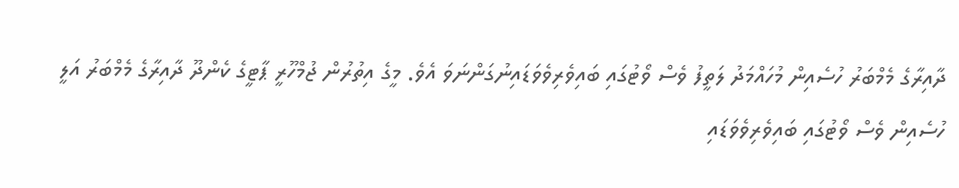ދާއިރާގެ މެމްބަރު ހުސެއިން މުހައްމަދު ލަތީފު ވެސް ވޯޓުގައި ބައިވެރިވެވަޑައިނުގަންނަވަ އެވެ. މީގެ އިތުރުން ޖުމްހޫރީ ޕާޓީގެ ކެންދޫ ދާއިރާގެ މެމްބަރު އަލީ ހުސެއިން ވެސް ވޯޓުގައި ބައިވެރިވެވަޑައި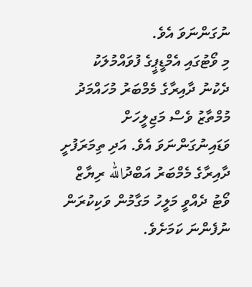ނުގަންނަވަ އެވެ.
މި ވޯޓުގައި އެމްޑީޕީގެ ފުވައްމުލަކު ދެކުނު ދާއިރާގެ މެމްބަރު މުހައްމަދު މުމްތާޒު ވެސް މަޖިލީހަށް ވަޑައިނުގަންނަވަ އެވެ. އަދި ތިމަރަފުށީ ދާއިރާގެ މެމްބަރު އަބްދުالله ރިޔާޒް ވޯޓު ދެއްވީ މަލީހު މަގާމުން ވަކިކުރަން ނުފެންނަ ކަމަށެވެ.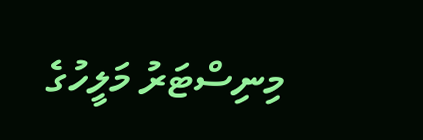މިނިސްޓަރު މަލީހުގެ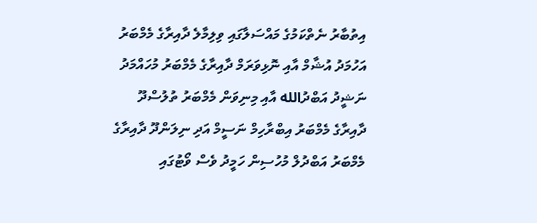އިތުބާރު ނެތްކަމުގެ މައްސަލާގައި ވިލިމާލެ ދާއިރާގެ މެމްބަރު އަހުމަދު އުޝާމް އާއި ނޮޅިވަރަމް ދާއިރާގެ މެމްބަރު މުހައްމަދު ނަޝީދު އަބްދުالله އާއި މިނިވަން މެމްބަރު ތުލުސްދޫ ދާއިރާގެ މެމްބަރު އިބްރާހިމް ނަސީމް އަދި ނިލަންދޫ ދާއިރާގެ މެމްބަރު އަބްދުލް މުހުސިން ހަމީދު ވެސް ވޯޓުގައި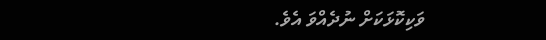ވަކިކޮޅަކަށް ނުދެއްވަ އެވެ.